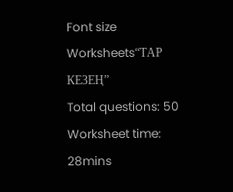Font size
Worksheets“ТАР КЕЗЕҢ”
Total questions: 50
Worksheet time: 28mins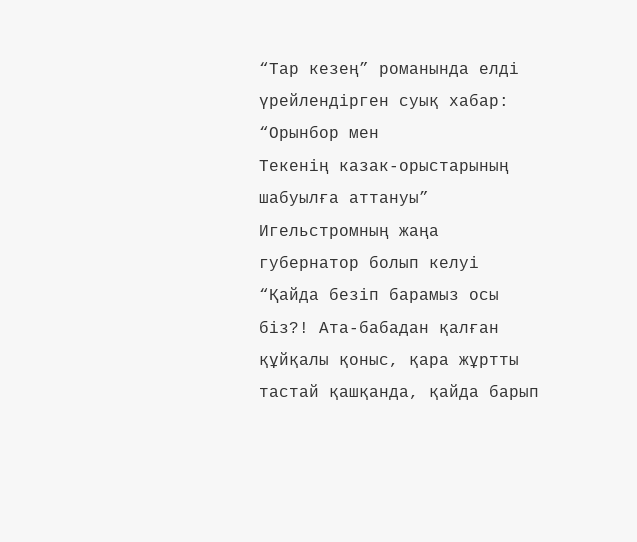“Тар кезең” романында елді үрейлендірген суық хабар:
“Орынбор мен
Текенің казак-орыстарының шабуылға аттануы”
Игельстромның жаңа губернатор болып келуі
“Қайда безіп барамыз осы біз?! Ата-бабадан қалған
құйқалы қоныс, қара жұртты тастай қашқанда, қайда барып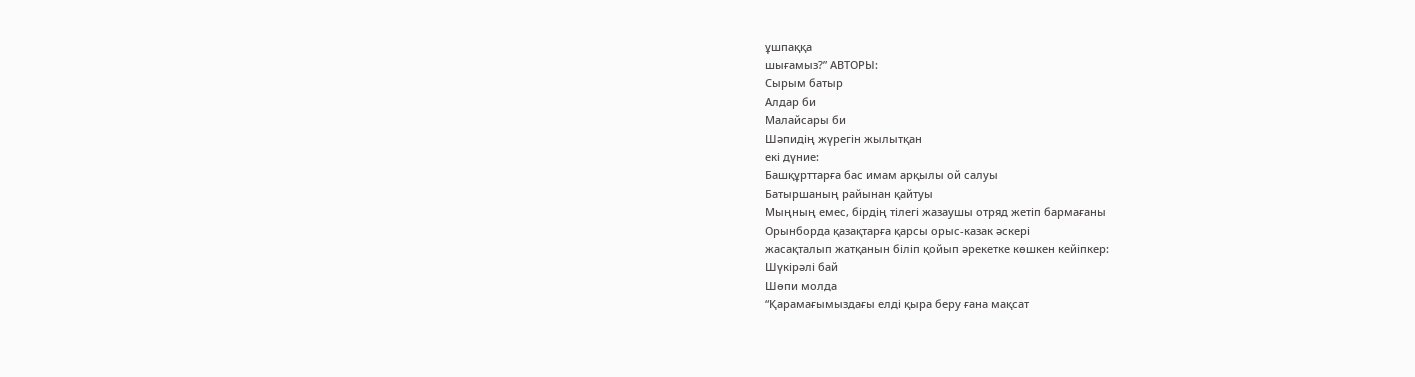ұшпаққа
шығамыз?” АВТОРЫ:
Сырым батыр
Алдар би
Малайсары би
Шәпидің жүрегін жылытқан
екі дүние:
Башқұрттарға бас имам арқылы ой салуы
Батыршаның райынан қайтуы
Мыңның емес, бірдің тілегі жазаушы отряд жетіп бармағаны
Орынборда қазақтарға қарсы орыс-казак әскері
жасақталып жатқанын біліп қойып әрекетке көшкен кейіпкер:
Шүкірәлі бай
Шөпи молда
“Қарамағымыздағы елді қыра беру ғана мақсат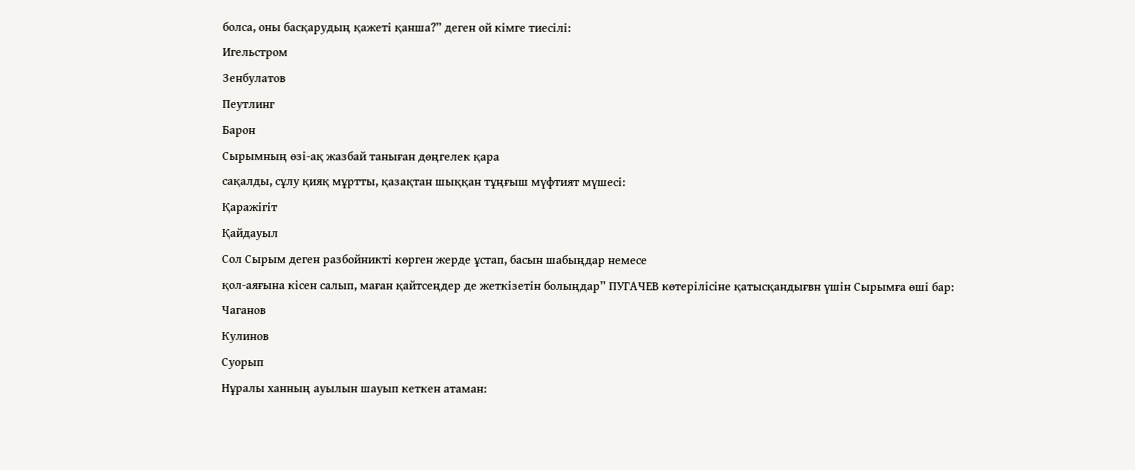болса, оны басқарудың қажеті қанша?” деген ой кімге тиесілі:
Игельстром
Зенбулатов
Пеутлинг
Барон
Сырымның өзі-ақ жазбай таныған дөңгелек қара
сақалды, сұлу қияқ мұртты, қазақтан шыққан тұңғыш мүфтият мүшесі:
Қаражігіт
Қайдауыл
Сол Сырым деген разбойникті көрген жерде ұстап, басын шабыңдар немесе
қол-аяғына кісен салып, маған қайтсеңдер де жеткізетін болыңдар” ПУГАЧЕВ көтерілісіне қатысқандығвн үшін Сырымға өші бар:
Чаганов
Кулинов
Суорып
Нұралы ханның ауылын шауып кеткен атаман: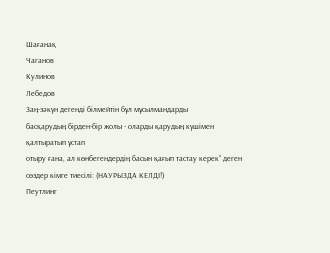Шағанақ
Чаганов
Кулинов
Лебедов
Заң-зәкүн дегенді білмейтін бұл мұсылмандарды
басқарудың бірден-бір жолы - оларды қарудың күшімен қалтыратып ұстап
отыру ғана, ал көнбегендердің басын қағып тастау керек” деген сөздер кімге тиесілі: (НАУРЫЗДА КЕЛДІ!)
Пеутлинг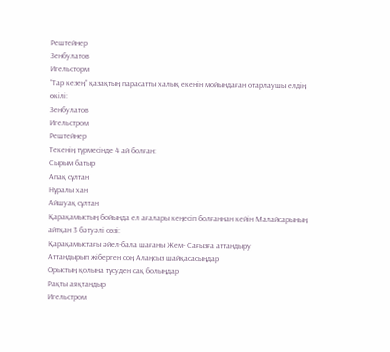Рештейнер
Зенбулатов
Игельсторм
“Тар кезең” қазақтың парасатты халық екенін мойындаған отарлаушы елдің
өкілі:
Зенбулатов
Игельстром
Рештейнер
Текенің түрмесінде 4 ай болған:
Сырым батыр
Апақ сұлтан
Нұралы хан
Айшуақ сұлтан
Қарақамыстың бойында ел ағалары кеңесіп болғаннан кейін Малайсарының
айтқан 3 бәтуәлі сөзі:
Қарақамыстағы әйел-бала шағаны Жем- Сағызға аттандыру
Аттандырып жіберген соң Алаңсыз шайқасасыңдар
Орыстың қолына түсуден сақ болыңдар
Рақты аяқтандыр
Игельстром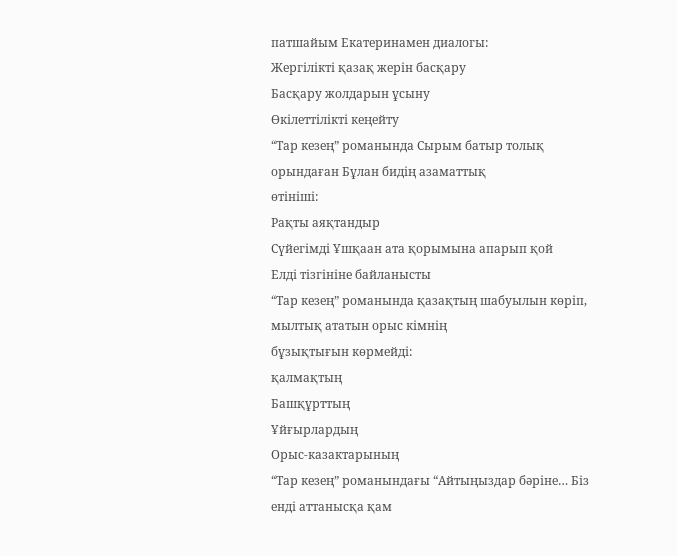патшайым Екатеринамен диалогы:
Жергілікті қазақ жерін басқару
Басқару жолдарын ұсыну
Өкілеттілікті кеңейту
“Тар кезең” романында Сырым батыр толық орындаған Бұлан бидің азаматтық
өтініші:
Рақты аяқтандыр
Сүйегімді Ұшқаан ата қорымына апарып қой
Елді тізгініне байланысты
“Тар кезең” романында қазақтың шабуылын көріп, мылтық ататын орыс кімнің
бұзықтығын көрмейді:
қалмақтың
Башқұрттың
Ұйғырлардың
Орыс-казактарының
“Тар кезең” романындағы “Айтыңыздар бәріне… Біз енді аттанысқа қам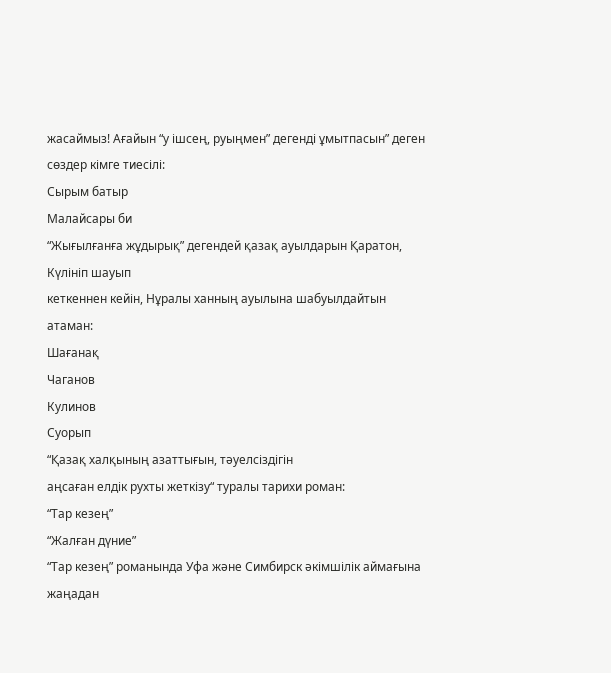жасаймыз! Ағайын “у ішсең, руыңмен” дегенді ұмытпасын” деген сөздер кімге тиесілі:
Сырым батыр
Малайсары би
“Жығылғанға жұдырық” дегендей қазақ ауылдарын Қаратон, Күлініп шауып
кеткеннен кейін, Нұралы ханның ауылына шабуылдайтын атаман:
Шағанақ
Чаганов
Кулинов
Суорып
“Қазақ халқының азаттығын, тәуелсіздігін
аңсаған елдік рухты жеткізу“ туралы тарихи роман:
“Тар кезең”
“Жалған дүние”
“Тар кезең” романында Уфа және Симбирск әкімшілік аймағына жаңадан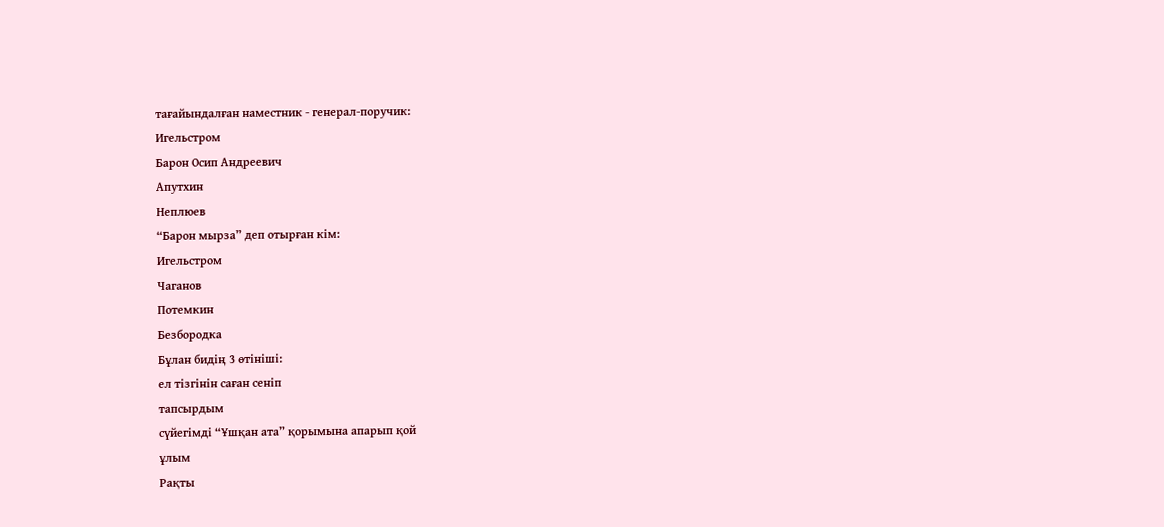тағайындалған наместник - генерал-поручик:
Игельстром
Барон Осип Андреевич
Апутхин
Неплюев
“Барон мырза” деп отырған кім:
Игельстром
Чаганов
Потемкин
Безбородка
Бұлан бидің 3 өтініші:
ел тізгінін саған сеніп
тапсырдым
сүйегімді “Ұшқан ата” қорымына апарып қой
ұлым
Рақты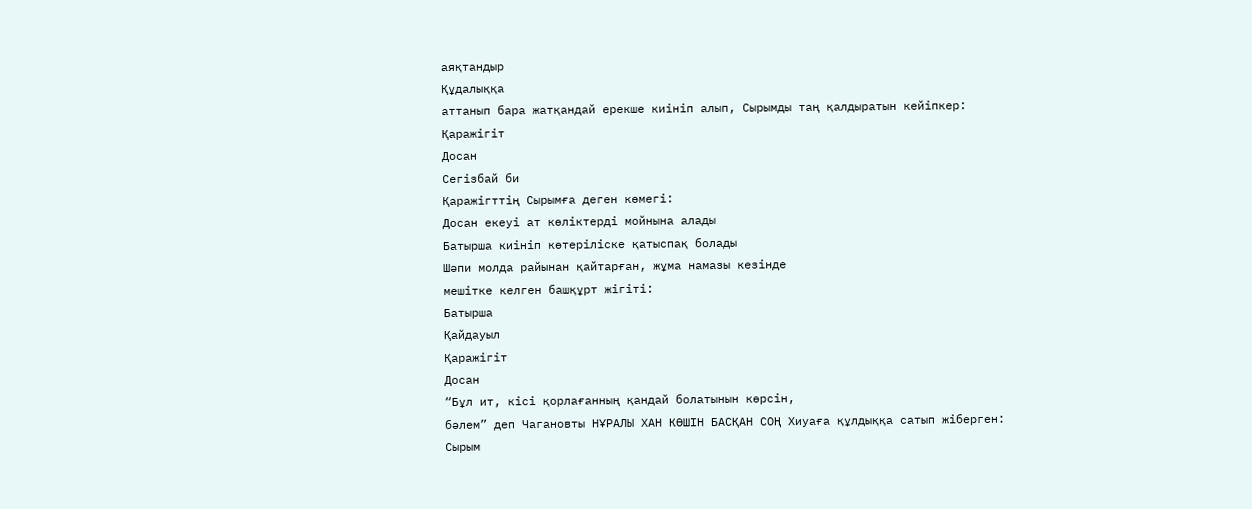аяқтандыр
Құдалыққа
аттанып бара жатқандай ерекше киініп алып, Сырымды таң қалдыратын кейіпкер:
Қаражігіт
Досан
Сегізбай би
Қаражігттің Сырымға деген көмегі:
Досан екеуі ат көліктерді мойнына алады
Батырша киініп көтеріліске қатыспақ болады
Шәпи молда райынан қайтарған, жұма намазы кезінде
мешітке келген башқұрт жігіті:
Батырша
Қайдауыл
Қаражігіт
Досан
“Бұл ит, кісі қорлағанның қандай болатынын көрсін,
бәлем” деп Чагановты НҰРАЛЫ ХАН КӨШІН БАСҚАН СОҢ Хиуаға құлдыққа сатып жіберген:
Сырым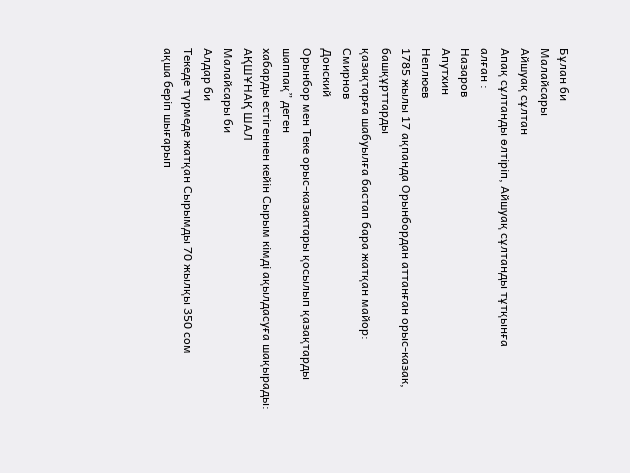Бұлан би
Малайсары
Айшуақ сұлтан
Апақ сұлтанды өлтіріп, Айшуақ сұлтанды тұтқынға
алған :
Назаров
Апутхин
Неплюев
1785 жылы 17 ақпанда Орынбордан аттанған орыс-казак, башқұрттарды
қазақтарға шабуылға бастап бара жатқан майор:
Смирнов
Донский
Орынбор мен Теке орыс-казактары қосылып қазақтарды шаппақ” деген
хабарды естігеннен кейін Сырым кімді ақылдасуға шақырады: АҚШҰНАҚ ШАЛ
Малайсары би
Алдар би
Текеде түрмеде жатқан Сырымды 70 жылқы 350 сом
ақша беріп шығарып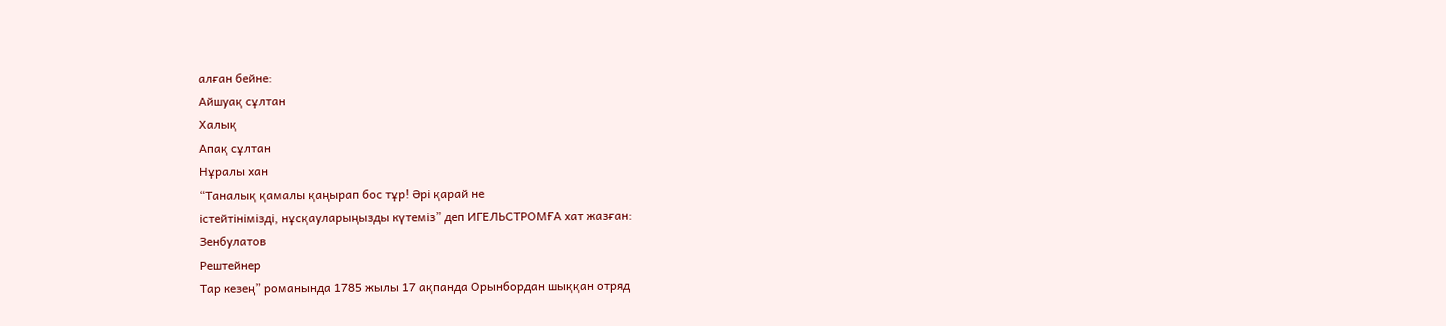алған бейне:
Айшуақ сұлтан
Халық
Апақ сұлтан
Нұралы хан
“Таналық қамалы қаңырап бос тұр! Әрі қарай не
істейтінімізді, нұсқауларыңызды күтеміз” деп ИГЕЛЬСТРОМҒА хат жазған:
Зенбулатов
Рештейнер
Тар кезең” романында 1785 жылы 17 ақпанда Орынбордан шыққан отряд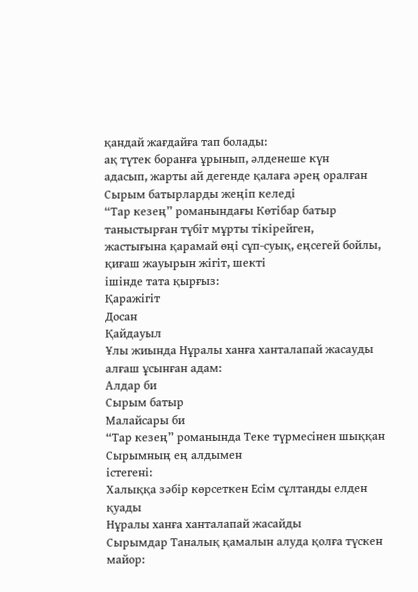қандай жағдайға тап болады:
ақ түтек боранға ұрынып, әлденеше күн
адасып, жарты ай дегенде қалаға әрең оралған
Сырым батырларды жеңіп келеді
“Тар кезең” романындағы Көтібар батыр таныстырған түбіт мұрты тікірейген,
жастығына қарамай өңі сұп-суық, еңсегей бойлы, қиғаш жауырын жігіт, шекті
ішінде тата қырғыз:
Қаражігіт
Досан
Қайдауыл
Ұлы жиында Нұралы ханға ханталапай жасауды алғаш ұсынған адам:
Алдар би
Сырым батыр
Малайсары би
“Тар кезең” романында Теке түрмесінен шыққан Сырымның ең алдымен
істегені:
Халыққа зәбір көрсеткен Есім сұлтанды елден қуады
Нұралы ханға ханталапай жасайды
Сырымдар Таналық қамалын алуда қолға түскен майор: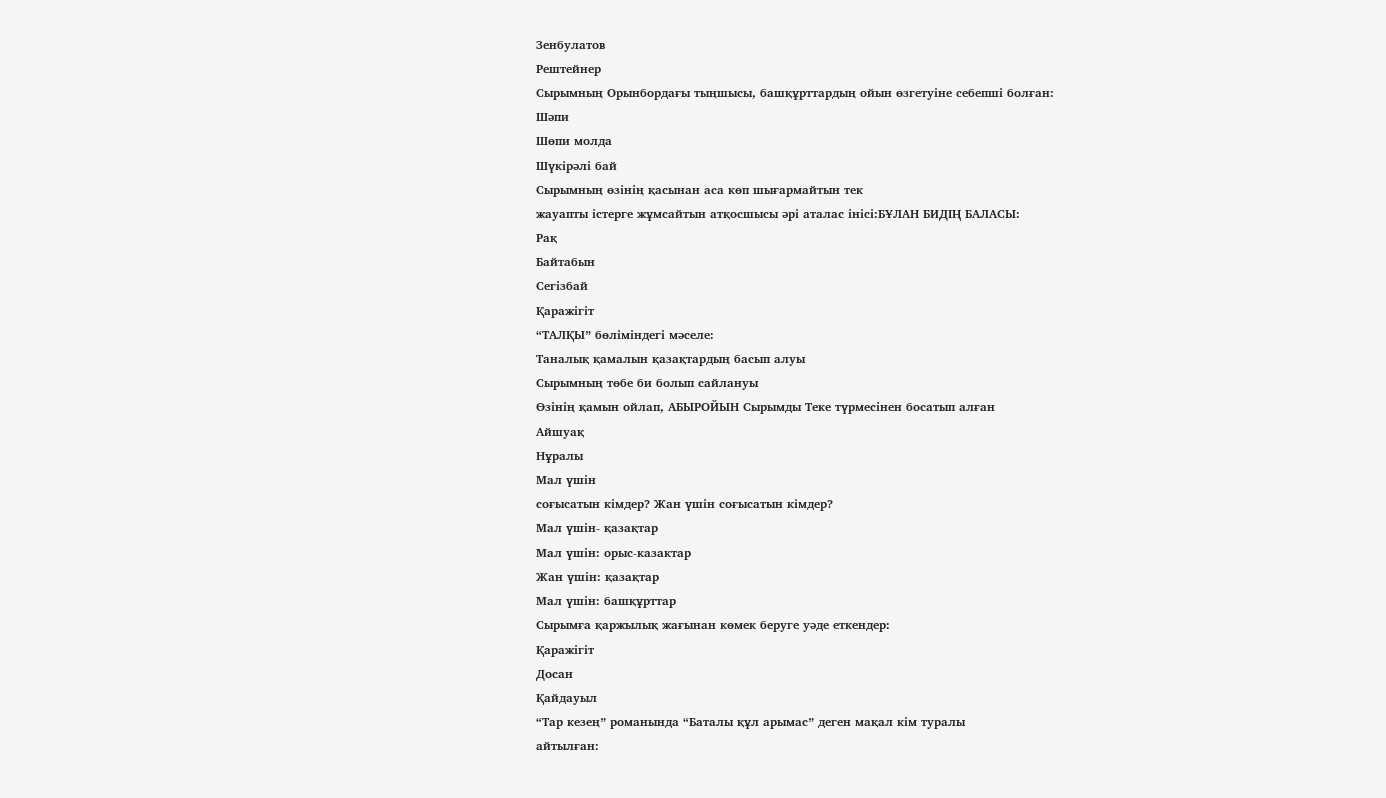Зенбулатов
Рештейнер
Сырымның Орынбордағы тыңшысы, башқұрттардың ойын өзгетуіне себепші болған:
Шәпи
Шөпи молда
Шүкірәлі бай
Сырымның өзінің қасынан аса көп шығармайтын тек
жауапты істерге жұмсайтын атқосшысы әрі аталас інісі:БҰЛАН БИДІҢ БАЛАСЫ:
Рақ
Байтабын
Сегізбай
Қаражігіт
“ТАЛҚЫ” бөліміндегі мәселе:
Таналық қамалын қазақтардың басып алуы
Сырымның төбе би болып сайлануы
Өзінің қамын ойлап, АБЫРОЙЫН Сырымды Теке түрмесінен босатып алған
Айшуақ
Нұралы
Мал үшін
соғысатын кімдер? Жан үшін соғысатын кімдер?
Мал үшін- қазақтар
Мал үшін: орыс-казактар
Жан үшін: қазақтар
Мал үшін: башқұрттар
Сырымға қаржылық жағынан көмек беруге уәде еткендер:
Қаражігіт
Досан
Қайдауыл
“Тар кезең” романында “Баталы құл арымас” деген мақал кім туралы
айтылған: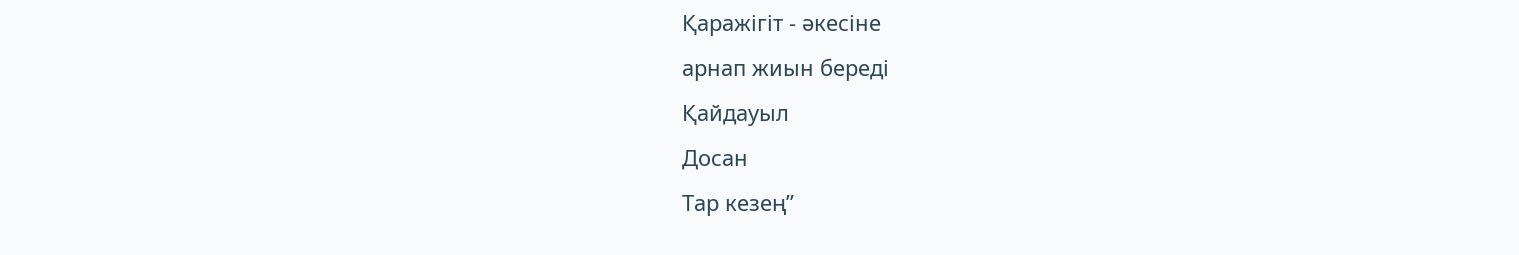Қаражігіт - әкесіне
арнап жиын береді
Қайдауыл
Досан
Тар кезең”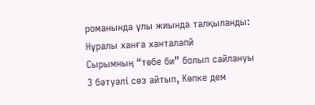романында ұлы жиында талқыланды:
Нұралы ханға ханталапй
Сырымның “төбе би” болып сайлануы
3 бәтуәлі сөз айтып, Көпке дем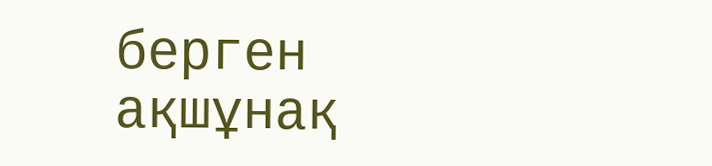берген ақшұнақ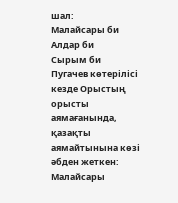шал:
Малайсары би
Алдар би
Сырым би
Пугачев көтерілісі кезде Орыстың орысты аямағанында, қазақты аямайтынына көзі әбден жеткен:
Малайсары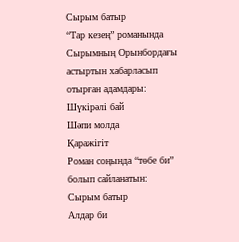Сырым батыр
“Тар кезең” романында Сырымның Орынбордағы астыртын хабарласып
отырған адамдары:
Шүкірәлі бай
Шәпи молда
Қаражігіт
Роман соңында “төбе би” болып сайланатын:
Сырым батыр
Алдар би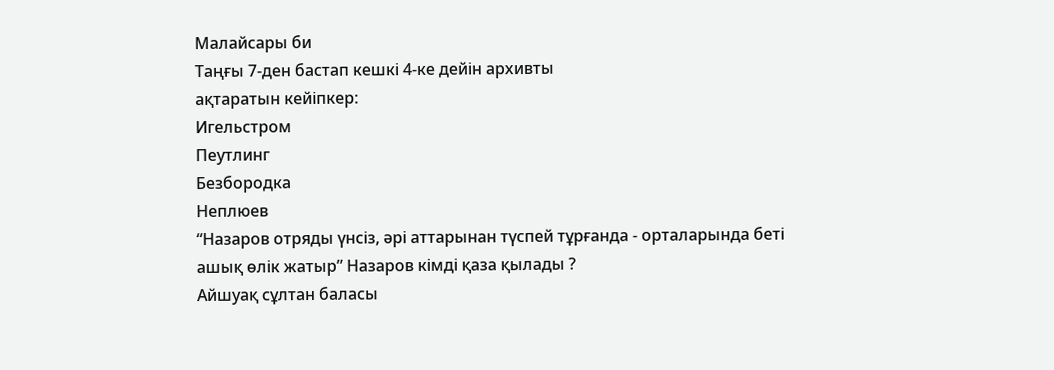Малайсары би
Таңғы 7-ден бастап кешкі 4-ке дейін архивты
ақтаратын кейіпкер:
Игельстром
Пеутлинг
Безбородка
Неплюев
“Назаров отряды үнсіз, әрі аттарынан түспей тұрғанда - орталарында беті
ашық өлік жатыр” Назаров кімді қаза қылады ?
Айшуақ сұлтан баласы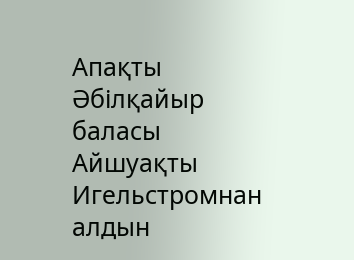Апақты
Әбілқайыр баласы Айшуақты
Игельстромнан алдын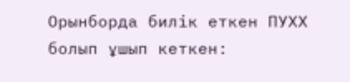Орынборда билік еткен ПУХХ болып ұшып кеткен: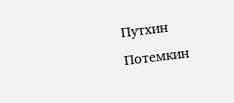Путхин
Потемкин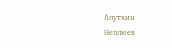Апутхин
Неплюев